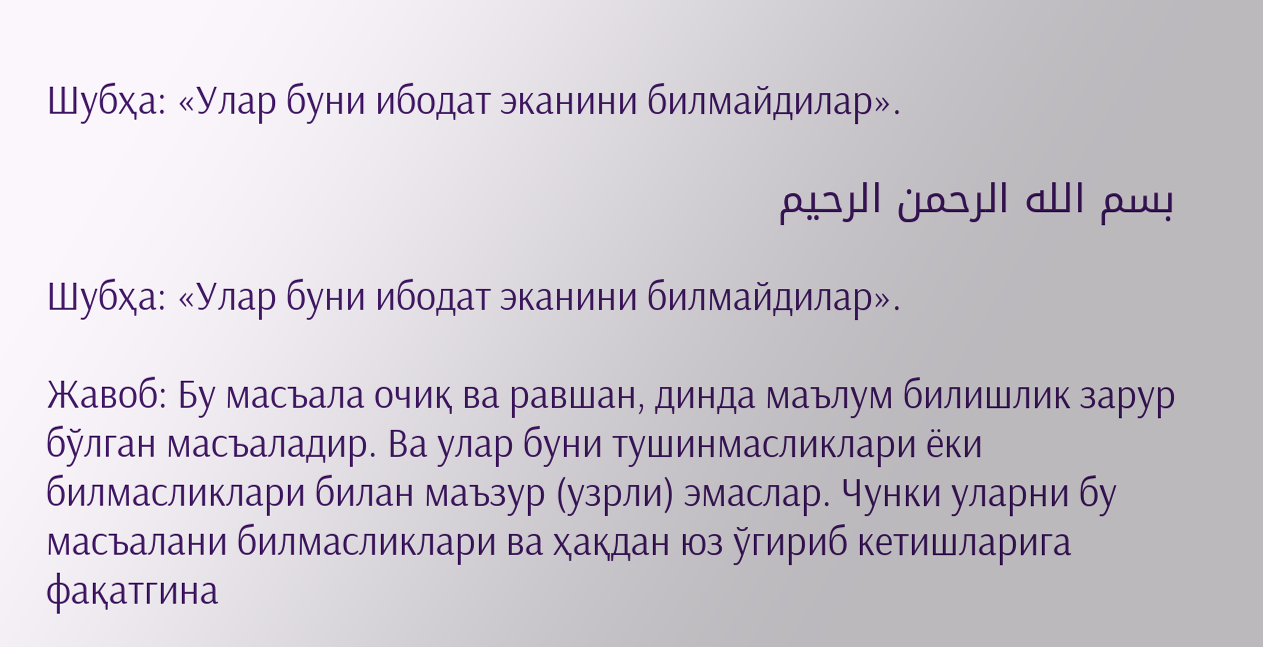Шубҳа: «Улар буни ибодат эканини билмайдилар».

بسم الله الرحمن الرحيم

Шубҳа: «Улар буни ибодат эканини билмайдилар».

Жавоб: Бу масъала очиқ ва равшан, динда маълум билишлик зарур бўлган масъаладир. Ва улар буни тушинмасликлари ёки билмасликлари билан маъзур (узрли) эмаслар. Чунки уларни бу масъалани билмасликлари ва ҳақдан юз ўгириб кетишларига фақатгина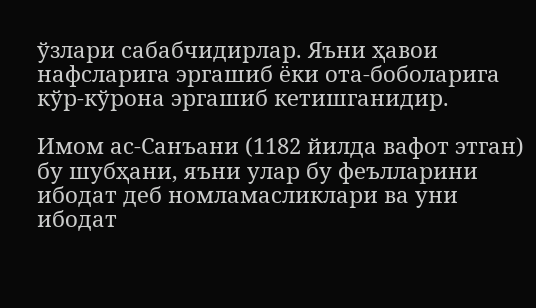ўзлари сабабчидирлар. Яъни ҳавои нафсларига эргашиб ёки ота-боболарига кўр-кўрона эргашиб кетишганидир.

Имом ас-Санъани (1182 йилда вафот этган) бу шубҳани, яъни улар бу феълларини ибодат деб номламасликлари ва уни ибодат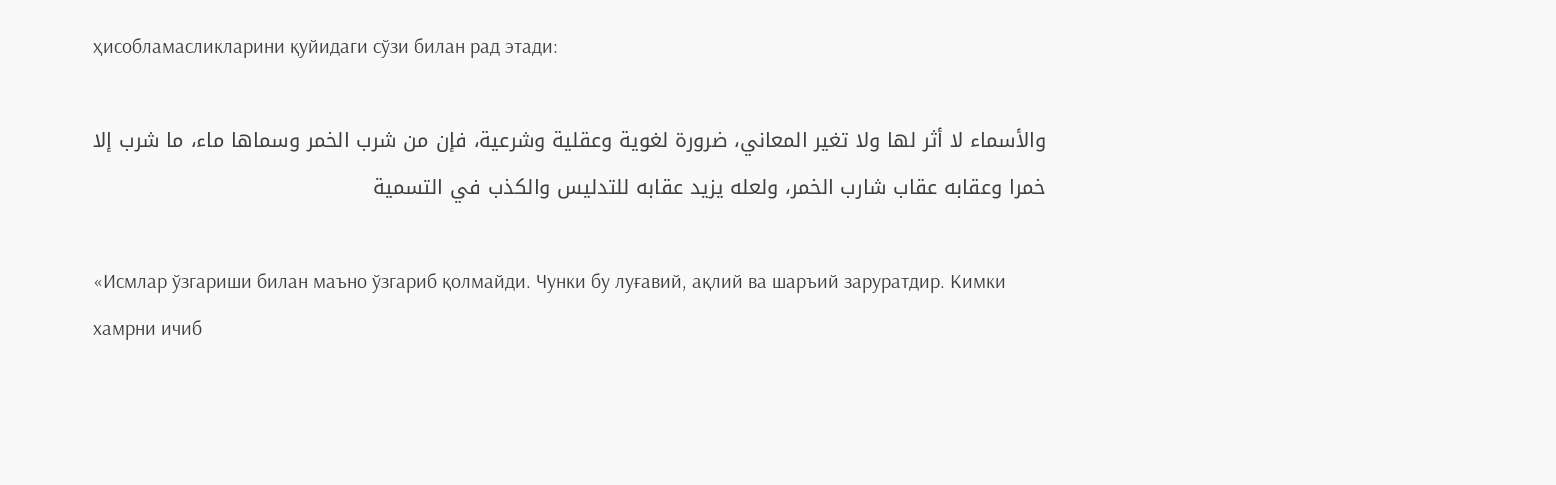ҳисобламасликларини қуйидаги сўзи билан рад этади:

والأسماء لا أثر لها ولا تغير المعاني، ضرورة لغوية وعقلية وشرعية، فإن من شرب الخمر وسماها ماء، ما شرب إلا خمرا وعقابه عقاب شارب الخمر، ولعله يزيد عقابه للتدليس والكذب في التسمية

«Исмлар ўзгариши билан маъно ўзгариб қолмайди. Чунки бу луғавий, ақлий ва шаръий заруратдир. Кимки хамрни ичиб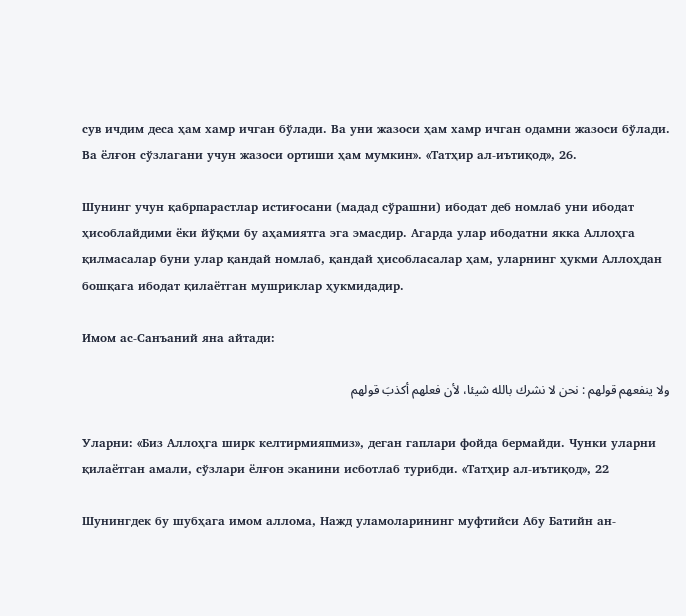сув ичдим деса ҳам хамр ичган бўлади. Ва уни жазоси ҳам хамр ичган одамни жазоси бўлади. Ва ёлғон сўзлагани учун жазоси ортиши ҳам мумкин». «Татҳир ал-иътиқод», 26.

Шунинг учун қабрпарастлар истиғосани (мадад сўрашни) ибодат деб номлаб уни ибодат ҳисоблайдими ёки йўқми бу аҳамиятга эга эмасдир. Агарда улар ибодатни якка Аллоҳга қилмасалар буни улар қандай номлаб, қандай ҳисобласалар ҳам, уларнинг ҳукми Аллоҳдан бошқага ибодат қилаётган мушриклар ҳукмидадир.

Имом ас-Санъаний яна айтади:

ولا ينفعهم قولهم : نحن لا نشرك بالله شيئا، لأن فعلهم أكذبَ قولهم

Уларни: «Биз Аллоҳга ширк келтирмияпмиз», деган гаплари фойда бермайди. Чунки уларни қилаётган амали, сўзлари ёлғон эканини исботлаб турибди. «Татҳир ал-иътиқод», 22

Шунингдек бу шубҳага имом аллома, Нажд уламоларининг муфтийси Абу Батийн ан-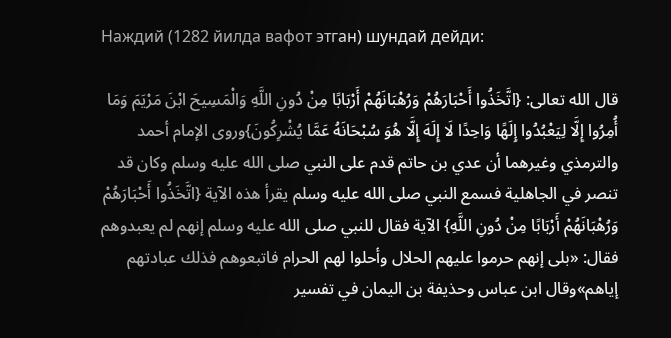Наждий (1282 йилда вафот этган) шундай дейди:

قال الله تعالى: {اتَّخَذُوا أَحْبَارَهُمْ وَرُهْبَانَهُمْ أَرْبَابًا مِنْ دُونِ اللَّهِ وَالْمَسِيحَ ابْنَ مَرْيَمَ وَمَا أُمِرُوا إِلَّا لِيَعْبُدُوا إِلَهًا وَاحِدًا لَا إِلَهَ إِلَّا هُوَ سُبْحَانَهُ عَمَّا يُشْرِكُونَ}وروى الإمام أحمد والترمذي وغيرهما أن عدي بن حاتم قدم على النبي صلى الله عليه وسلم وكان قد تنصر في الجاهلية فسمع النبي صلى الله عليه وسلم يقرأ هذه الآية {اتَّخَذُوا أَحْبَارَهُمْ وَرُهْبَانَهُمْ أَرْبَابًا مِنْ دُونِ اللَّهِ} الآية فقال للنبي صلى الله عليه وسلم إنهم لم يعبدوهم فقال: «بلى إنهم حرموا عليهم الحلال وأحلوا لهم الحرام فاتبعوهم فذلك عبادتهم إياهم»وقال ابن عباس وحذيفة بن اليمان في تفسير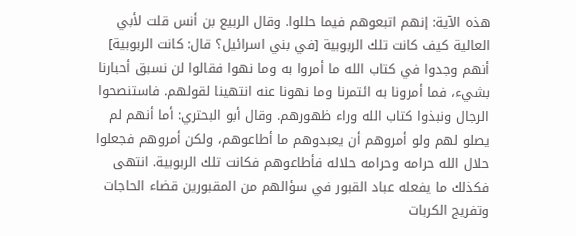هذه الآية: إنهم اتبعوهم فيما حللوا. وقال الربيع بن أنس قلت لأبي العالية كيف كانت تلك الربوبية [في بني اسرائيل؟ قال: كانت الربوبية] أنهم وجدوا في كتاب الله ما أمروا به وما نهوا فقالوا لن نسبق أحبارنا بشيء، فما أمرونا به ائتمرنا وما نهونا عنه انتهينا لقولهم. فاستنصحوا الرجال ونبذوا كتاب الله وراء ظهورهم. وقال أبو البحتري: أما أنهم لم يصلو لهم ولو أمروهم أن يعبدوهم ما أطاعوهم، ولكن أمروهم فجعلوا حلال الله حرامه وحرامه حلاله فأطاعوهم فكانت تلك الربوبية. انتهى فكذلك ما يفعله عباد القبور في سؤالهم من المقبورين قضاء الحاجات وتفريج الكربات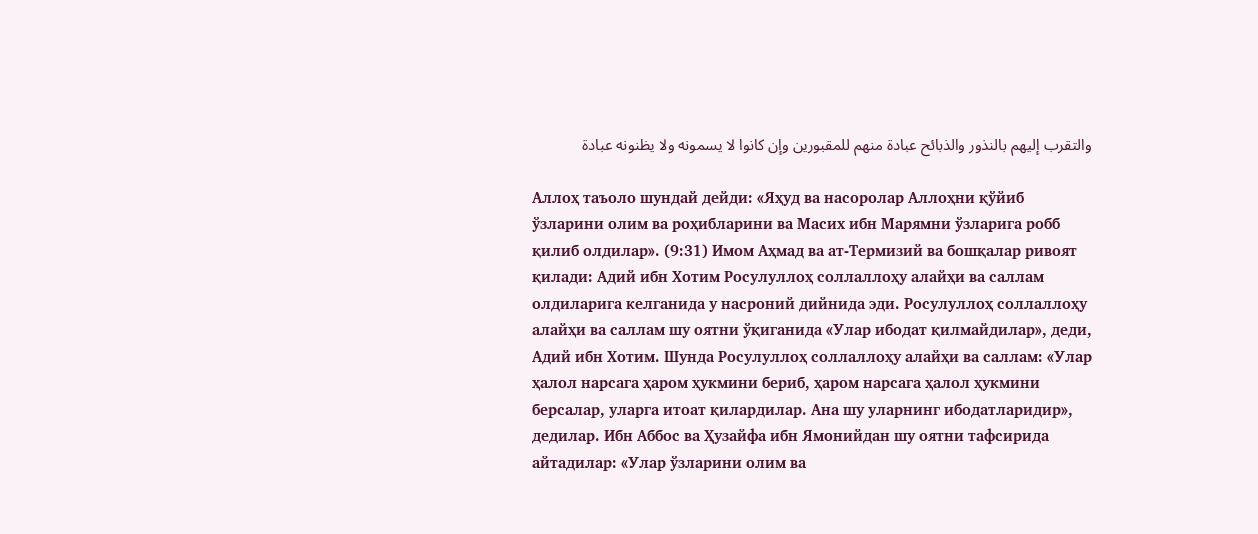والتقرب إليهم بالنذور والذبائح عبادة منهم للمقبورين وإن كانوا لا يسمونه ولا يظنونه عبادة

Аллоҳ таъоло шундай дейди: «Яҳуд ва насоролар Аллоҳни қўйиб ўзларини олим ва роҳибларини ва Масих ибн Марямни ўзларига робб қилиб олдилар». (9:31) Имом Аҳмад ва ат-Термизий ва бошқалар ривоят қилади: Адий ибн Хотим Росулуллоҳ соллаллоҳу алайҳи ва саллам олдиларига келганида у насроний дийнида эди. Росулуллоҳ соллаллоҳу алайҳи ва саллам шу оятни ўқиганида «Улар ибодат қилмайдилар», деди, Адий ибн Хотим. Шунда Росулуллоҳ соллаллоҳу алайҳи ва саллам: «Улар ҳалол нарсага ҳаром ҳукмини бериб, ҳаром нарсага ҳалол ҳукмини берсалар, уларга итоат қилардилар. Ана шу уларнинг ибодатларидир», дедилар. Ибн Аббос ва Ҳузайфа ибн Ямонийдан шу оятни тафсирида айтадилар: «Улар ўзларини олим ва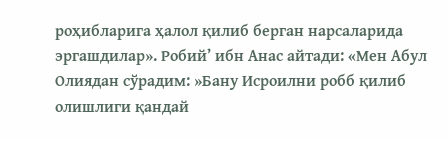роҳибларига ҳалол қилиб берган нарсаларида эргашдилар». Робий’ ибн Анас айтади: «Мен Абул Олиядан сўрадим: »Бану Исроилни робб қилиб олишлиги қандай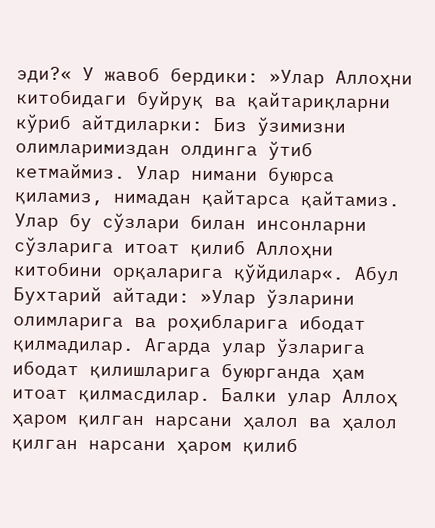эди?« У жавоб бердики: »Улар Аллоҳни китобидаги буйруқ ва қайтариқларни кўриб айтдиларки: Биз ўзимизни олимларимиздан олдинга ўтиб кетмаймиз. Улар нимани буюрса қиламиз, нимадан қайтарса қайтамиз. Улар бу сўзлари билан инсонларни сўзларига итоат қилиб Аллоҳни китобини орқаларига қўйдилар«. Абул Бухтарий айтади: »Улар ўзларини олимларига ва роҳибларига ибодат қилмадилар. Агарда улар ўзларига ибодат қилишларига буюрганда ҳам итоат қилмасдилар. Балки улар Аллоҳ ҳаром қилган нарсани ҳалол ва ҳалол қилган нарсани ҳаром қилиб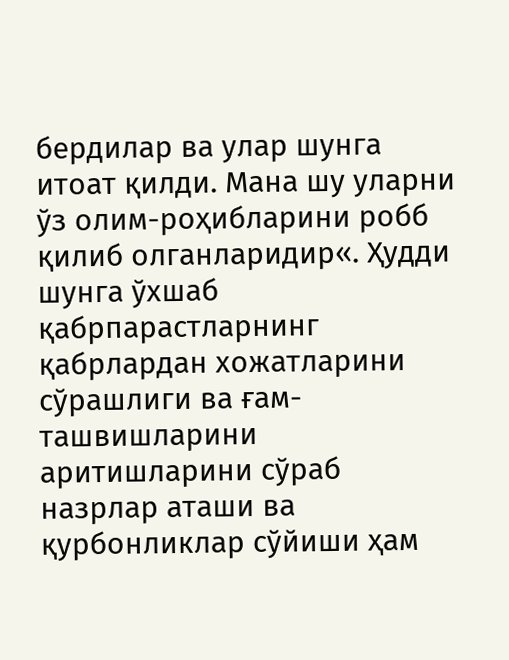бердилар ва улар шунга итоат қилди. Мана шу уларни ўз олим-роҳибларини робб қилиб олганларидир«. Ҳудди шунга ўхшаб қабрпарастларнинг қабрлардан хожатларини сўрашлиги ва ғам-ташвишларини аритишларини сўраб назрлар аташи ва қурбонликлар сўйиши ҳам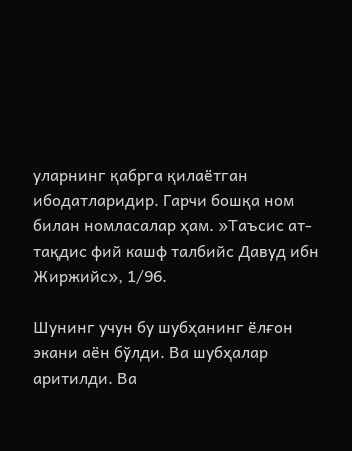уларнинг қабрга қилаётган ибодатларидир. Гарчи бошқа ном билан номласалар ҳам. »Таъсис ат-тақдис фий кашф талбийс Давуд ибн Жиржийс», 1/96.

Шунинг учун бу шубҳанинг ёлғон экани аён бўлди. Ва шубҳалар аритилди. Ва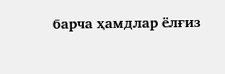барча ҳамдлар ёлғиз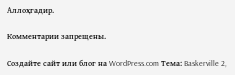Аллоҳгадир.

Комментарии запрещены.

Создайте сайт или блог на WordPress.com Тема: Baskerville 2,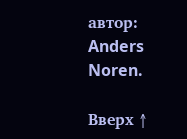автор: Anders Noren.

Вверх ↑